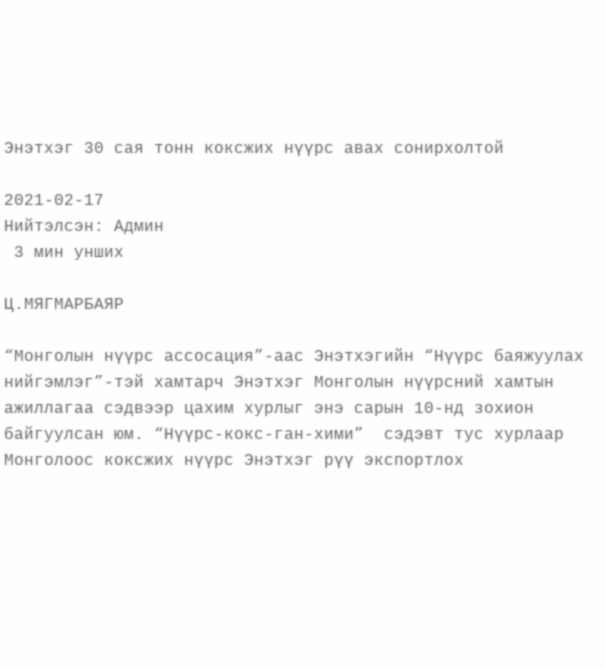Энэтхэг 30 сая тонн коксжих нүүрс авах сонирхолтой

2021-02-17
Нийтэлсэн: Админ
 3 мин унших

Ц.МЯГМАРБАЯР

“Монголын нүүрс ассосация”-аас Энэтхэгийн “Нүүрс баяжуулах нийгэмлэг”-тэй хамтарч Энэтхэг Монголын нүүрсний хамтын ажиллагаа сэдвээр цахим хурлыг энэ сарын 10-нд зохион байгуулсан юм. “Нүүрс-кокс-ган-хими”  сэдэвт тус хурлаар Монголоос коксжих нүүрс Энэтхэг рүү экспортлох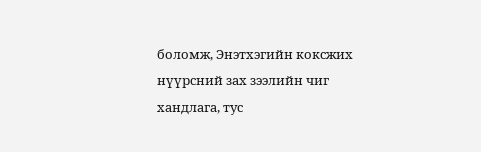боломж, Энэтхэгийн коксжих нүүрсний зах зээлийн чиг хандлага, тус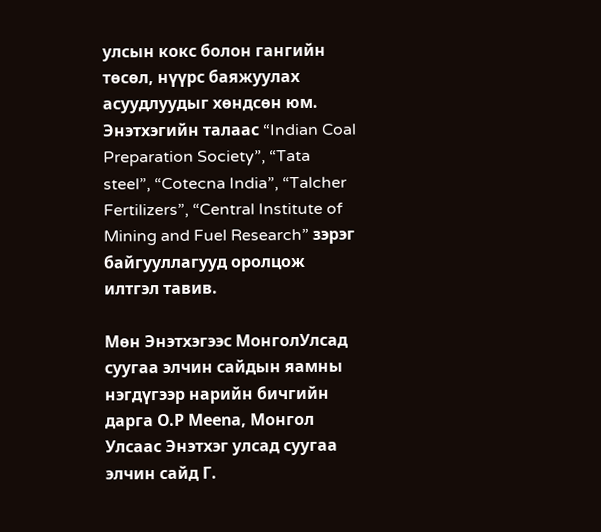улсын кокс болон гангийн төсөл, нүүрс баяжуулах асуудлуудыг хөндсөн юм. Энэтхэгийн талаас “Indian Coal Preparation Society”, “Tata steel”, “Cotecna India”, “Talcher Fertilizers”, “Central Institute of Mining and Fuel Research” зэрэг байгууллагууд оролцож илтгэл тавив.

Мөн Энэтхэгээс МонголУлсад  суугаа элчин сайдын яамны нэгдүгээр нарийн бичгийн дарга О.Р Мееna, Монгол Улсаас Энэтхэг улсад суугаа элчин сайд Г.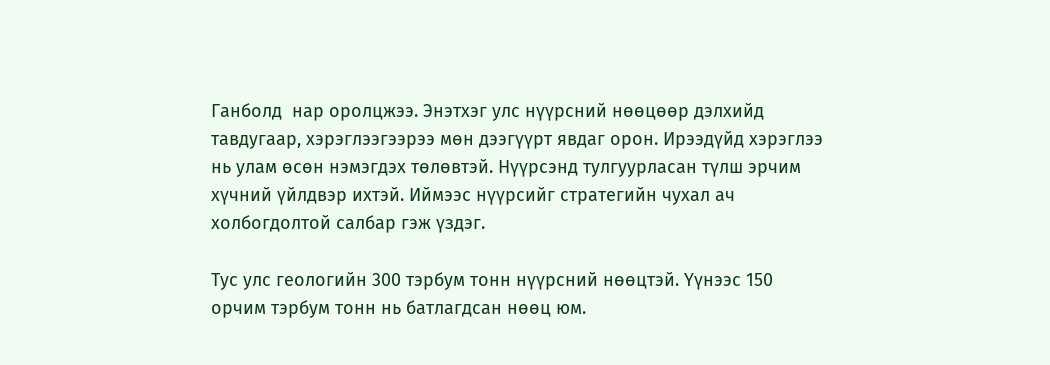Ганболд  нар оролцжээ. Энэтхэг улс нүүрсний нөөцөөр дэлхийд тавдугаар, хэрэглээгээрээ мөн дээгүүрт явдаг орон. Ирээдүйд хэрэглээ нь улам өсөн нэмэгдэх төлөвтэй. Нүүрсэнд тулгуурласан түлш эрчим хүчний үйлдвэр ихтэй. Иймээс нүүрсийг стратегийн чухал ач холбогдолтой салбар гэж үздэг.

Тус улс геологийн 300 тэрбум тонн нүүрсний нөөцтэй. Үүнээс 150 орчим тэрбум тонн нь батлагдсан нөөц юм.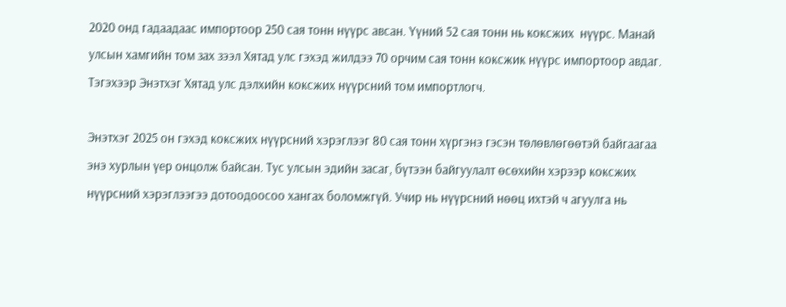2020 онд гадаадаас импортоор 250 сая тонн нүүрс авсан. Үүний 52 сая тонн нь коксжих  нүүрс. Манай улсын хамгийн том зах зээл Хятад улс гэхэд жилдээ 70 орчим сая тонн коксжик нүүрс импортоор авдаг. Тэгэхээр Энэтхэг Хятад улс дэлхийн коксжих нүүрсний том импортлогч.

Энэтхэг 2025 он гэхэд коксжих нүүрсний хэрэглээг 80 сая тонн хүргэнэ гэсэн төлөвлөгөөтэй байгаагаа энэ хурлын үер онцолж байсан. Тус улсын эдийн засаг, бүтээн байгуулалт өсөхийн хэрээр коксжих нүүрсний хэрэглээгээ дотоодоосоо хангах боломжгүй. Учир нь нүүрсний нөөц ихтэй ч агуулга нь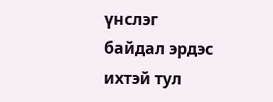үнслэг байдал эрдэс ихтэй тул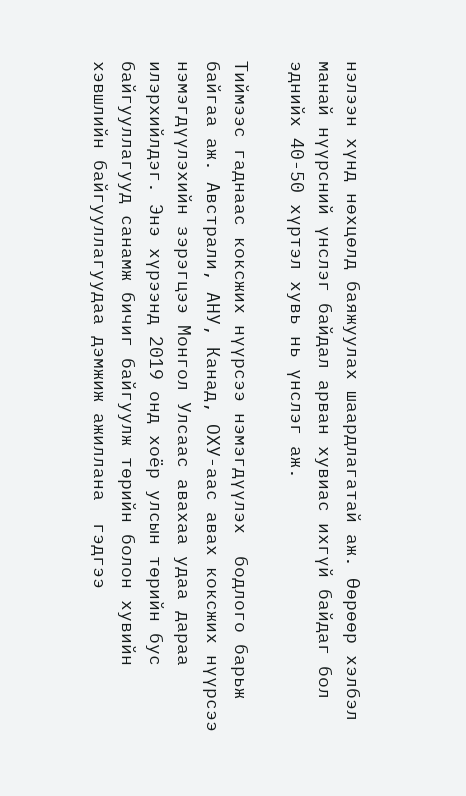нэлээн хүнд нөхцөлд баяжуулах шаардлагатай аж. Өөрөөр хэлбэл манай нүүрсний үнслэг байдал арван хувиас ихгүй байдаг бол эднийх 40-50 хүртэл хувь нь үнслэг аж.

Тиймээс гаднаас коксжих нүүрсээ нэмэгдүүлэх  бодлого барьж байгаа аж. Австрали, АНУ, Канад, ОХУ-аас авах коксжих нүүрсээ нэмэгдүүлэхийн зэрэгцээ Монгол Улсаас авахаа удаа дараа илэрхийлдэг. Энэ хүрээнд 2019 онд хоёр улсын төрийн бус байгууллагууд санамж бичиг байгуулж төрийн болон хувийн хэвшлийн байгууллагуудаа дэмжиж ажиллана  гэдгээ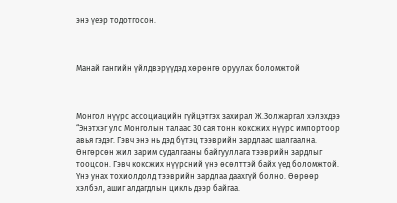энэ үеэр тодотгосон.



Манай гангийн үйлдвэрүүдэд хөрөнгө оруулах боломжтой



Монгол нүүрс ассоциацийн гүйцэтгэх захирал Ж.Золжаргал хэлэхдээ “Энэтхэг улс Монголын талаас 30 сая тонн коксжих нүүрс импортоор авья гэдэг. Гэвч энэ нь дэд бүтэц тээврийн зардлаас шалгаална. Өнгөрсөн жил зарим судалгааны байгууллага тээврийн зардлыг тооцсон. Гэвч коксжих нүүрсний үнэ өсөлттэй байх үед боломжтой. Үнэ унах тохиолдолд тээврийн зардлаа даахгүй болно. Өөрөөр хэлбэл, ашиг алдагдлын цикль дээр байгаа.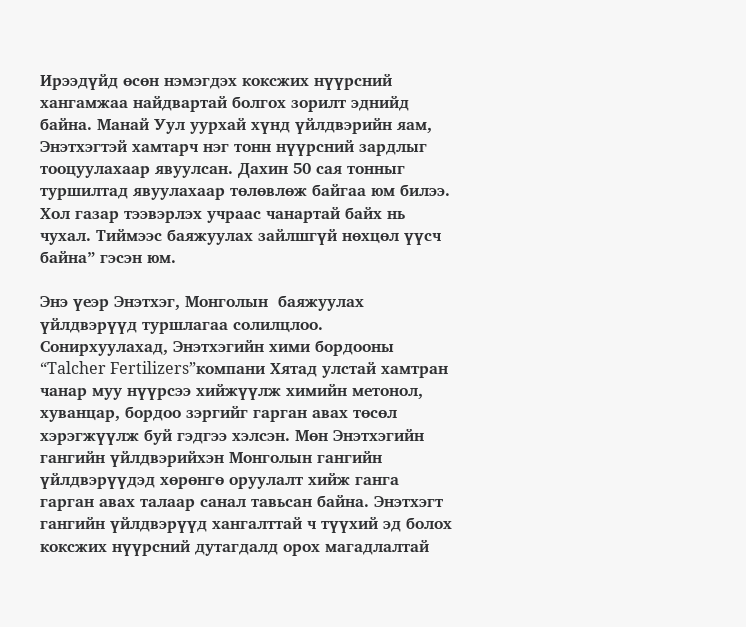Ирээдүйд өсөн нэмэгдэх коксжих нүүрсний хангамжаа найдвартай болгох зорилт эднийд байна. Манай Уул уурхай хүнд үйлдвэрийн яам, Энэтхэгтэй хамтарч нэг тонн нүүрсний зардлыг тооцуулахаар явуулсан. Дахин 50 сая тонныг туршилтад явуулахаар төлөвлөж байгаа юм билээ. Хол газар тээвэрлэх учраас чанартай байх нь чухал. Тиймээс баяжуулах зайлшгүй нөхцөл үүсч байна” гэсэн юм.

Энэ үеэр Энэтхэг, Монголын  баяжуулах үйлдвэрүүд туршлагаа солилцлоо. Сонирхуулахад, Энэтхэгийн хими бордооны “Talcher Fertilizers”компани Хятад улстай хамтран  чанар муу нүүрсээ хийжүүлж химийн метонол, хуванцар, бордоо зэргийг гарган авах төсөл хэрэгжүүлж буй гэдгээ хэлсэн. Мөн Энэтхэгийн гангийн үйлдвэрийхэн Монголын гангийн үйлдвэрүүдэд хөрөнгө оруулалт хийж ганга гарган авах талаар санал тавьсан байна. Энэтхэгт гангийн үйлдвэрүүд хангалттай ч түүхий эд болох коксжих нүүрсний дутагдалд орох магадлалтай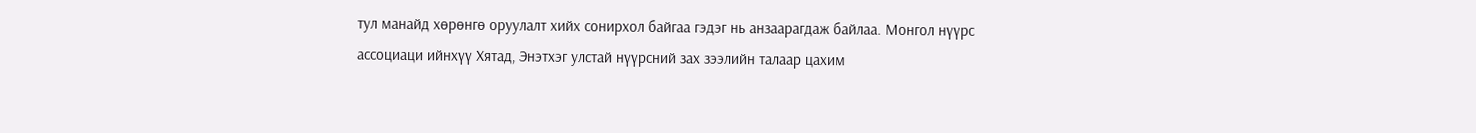тул манайд хөрөнгө оруулалт хийх сонирхол байгаа гэдэг нь анзаарагдаж байлаа. Монгол нүүрс ассоциаци ийнхүү Хятад, Энэтхэг улстай нүүрсний зах зээлийн талаар цахим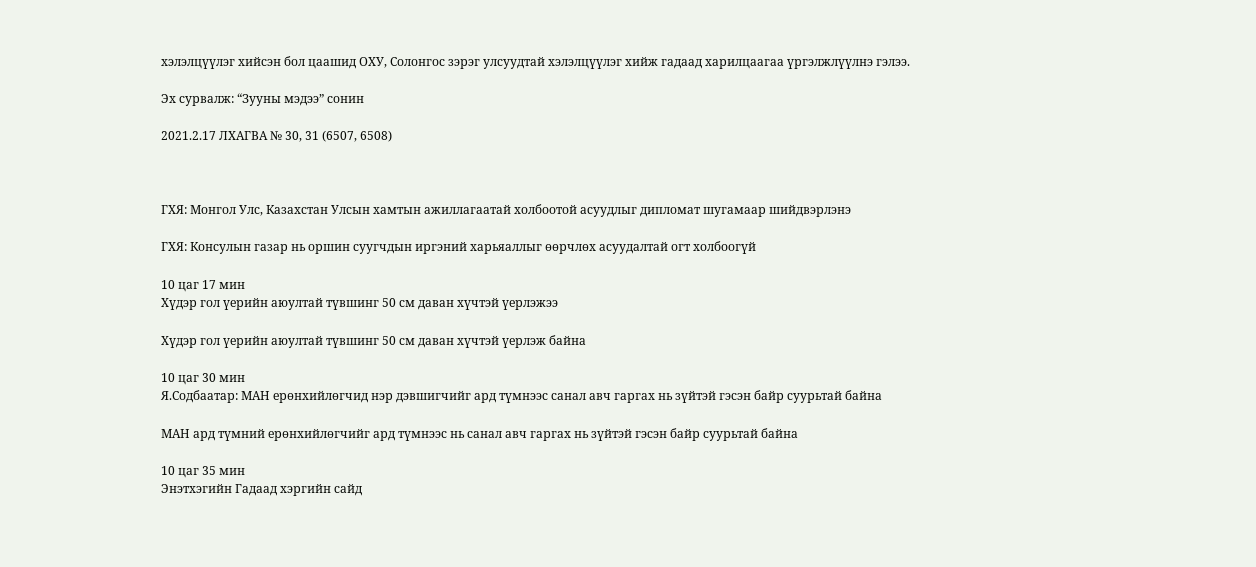хэлэлцүүлэг хийсэн бол цаашид ОХУ, Солонгос зэрэг улсуудтай хэлэлцүүлэг хийж гадаад харилцаагаа үргэлжлүүлнэ гэлээ.

Эх сурвалж: “Зууны мэдээ” сонин

2021.2.17 ЛХАГВА № 30, 31 (6507, 6508)



ГХЯ: Монгол Улс, Казахстан Улсын хамтын ажиллагаатай холбоотой асуудлыг дипломат шугамаар шийдвэрлэнэ

ГХЯ: Консулын газар нь оршин суугчдын иргэний харьяаллыг өөрчлөх асуудалтай огт холбоогүй

10 цаг 17 мин
Хүдэр гол үерийн аюултай түвшинг 50 см даван хүчтэй үерлэжээ

Хүдэр гол үерийн аюултай түвшинг 50 см даван хүчтэй үерлэж байна

10 цаг 30 мин
Я.Содбаатар: МАН ерөнхийлөгчид нэр дэвшигчийг ард түмнээс санал авч гаргах нь зүйтэй гэсэн байр суурьтай байна

МАН ард түмний ерөнхийлөгчийг ард түмнээс нь санал авч гаргах нь зүйтэй гэсэн байр суурьтай байна

10 цаг 35 мин
Энэтхэгийн Гадаад хэргийн сайд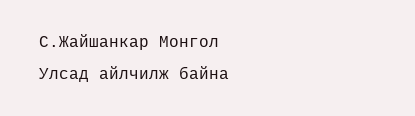С.Жайшанкар Монгол Улсад айлчилж байна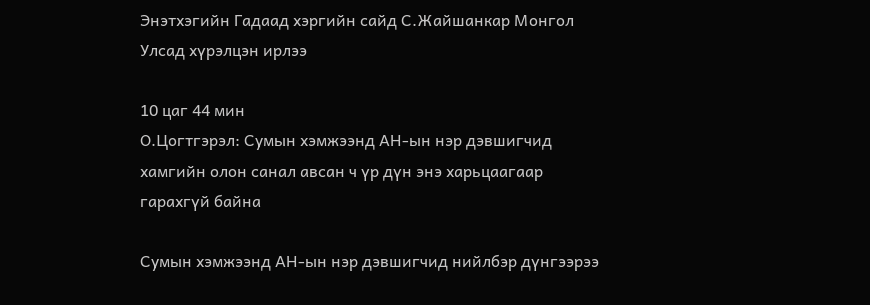Энэтхэгийн Гадаад хэргийн сайд С.Жайшанкар Монгол Улсад хүрэлцэн ирлээ

10 цаг 44 мин
О.Цогтгэрэл: Сумын хэмжээнд АН-ын нэр дэвшигчид хамгийн олон санал авсан ч үр дүн энэ харьцаагаар гарахгүй байна

Сумын хэмжээнд АН-ын нэр дэвшигчид нийлбэр дүнгээрээ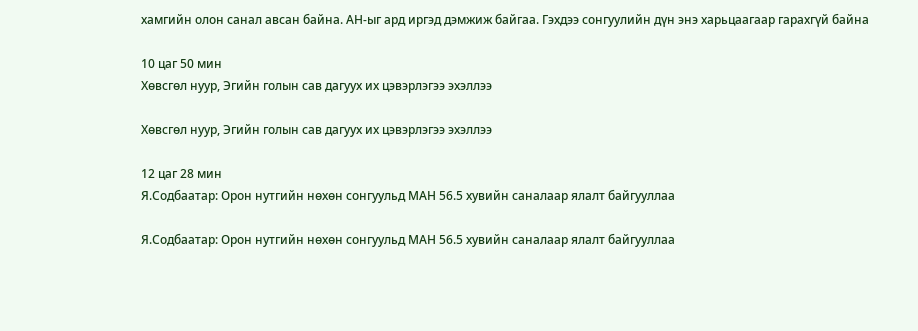хамгийн олон санал авсан байна. АН-ыг ард иргэд дэмжиж байгаа. Гэхдээ сонгуулийн дүн энэ харьцаагаар гарахгүй байна

10 цаг 50 мин
Хөвсгөл нуур, Эгийн голын сав дагуух их цэвэрлэгээ эхэллээ

Хөвсгөл нуур, Эгийн голын сав дагуух их цэвэрлэгээ эхэллээ

12 цаг 28 мин
Я.Содбаатар: Орон нутгийн нөхөн сонгуульд МАН 56.5 хувийн саналаар ялалт байгууллаа

Я.Содбаатар: Орон нутгийн нөхөн сонгуульд МАН 56.5 хувийн саналаар ялалт байгууллаа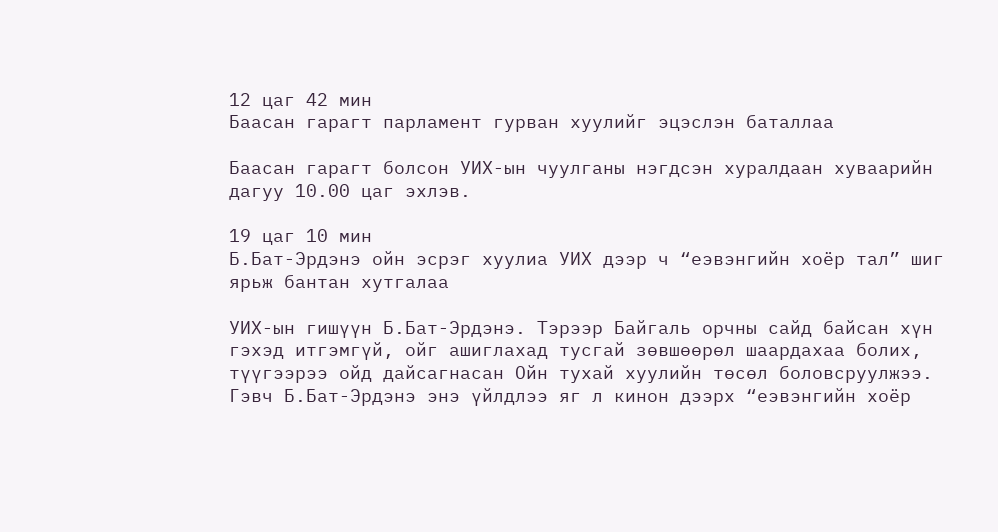12 цаг 42 мин
Баасан гарагт парламент гурван хуулийг эцэслэн баталлаа

Баасан гарагт болсон УИХ-ын чуулганы нэгдсэн хуралдаан хуваарийн дагуу 10.00 цаг эхлэв.

19 цаг 10 мин
Б.Бат-Эрдэнэ ойн эсрэг хуулиа УИХ дээр ч “еэвэнгийн хоёр тал” шиг ярьж бантан хутгалаа

УИХ-ын гишүүн Б.Бат-Эрдэнэ. Тэрээр Байгаль орчны сайд байсан хүн гэхэд итгэмгүй, ойг ашиглахад тусгай зөвшөөрөл шаардахаа болих, түүгээрээ ойд дайсагнасан Ойн тухай хуулийн төсөл боловсруулжээ. Гэвч Б.Бат-Эрдэнэ энэ үйлдлээ яг л кинон дээрх “еэвэнгийн хоёр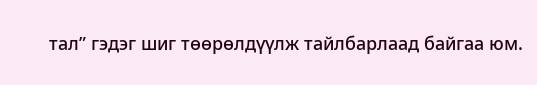тал” гэдэг шиг төөрөлдүүлж тайлбарлаад байгаа юм.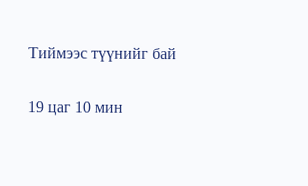Тиймээс түүнийг бай

19 цаг 10 мин